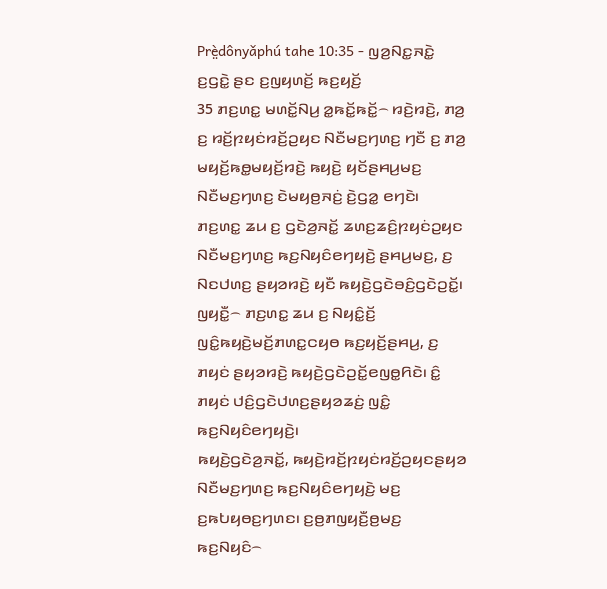Prè̤dônyǎphú tahe 10:35 - ꤜꤤ꤬ꤡꤢ꤭ꤏꤢꤧ꤭ ꤢ꤬ꤞꤢꤧ꤭ ꤔꤢ ꤢ꤬ꤜꤟꤛꤢꤩ꤬ ꤒꤢ꤬ꤟꤢꤩ꤬
35 ꤊꤢ꤬ꤛꤢ꤭ ꤗꤛꤢꤩ꤭ꤡꤣ꤬ ꤤ꤭ꤒꤢꤩ꤭ꤒꤢꤩ꤭꤮ ꤙꤢꤧ꤬ꤙꤢꤧ꤬, ꤊꤤ꤬ ꤢ꤬ ꤙꤢꤩ꤬ꤐꤟꤢꤦꤙꤢꤩ꤬ꤑꤟꤢ ꤡꤢꤪꤗꤢ꤬ꤚꤛꤢ꤬ ꤚꤢꤪ ꤢ꤬ ꤊꤤ꤬ ꤗꤟꤢꤩ꤬ꤒꤥ꤭ꤗꤟꤢꤩ꤬ꤙꤢꤧ꤬ ꤒꤟꤢꤧ꤬ ꤟꤢꤩꤔꤌꤣ꤬ꤗꤢ꤬ ꤡꤢꤪꤗꤢ꤬ꤚꤛꤢ꤬ ꤢꤧꤗꤟꤥ꤬ꤏꤢꤦ꤬ ꤢꤧ꤬ꤞꤤ꤭ ꤕꤚꤢꤧ꤯
ꤊꤢ꤬ꤛꤢ꤭ ꤘꤣ ꤢ꤬ ꤞꤢꤧꤤ꤬ꤏꤢꤩ꤭ ꤘꤛꤢ꤬ꤘꤢꤨ꤬ꤐꤟꤢꤦꤑꤟꤢ ꤡꤢꤪꤗꤢ꤬ꤚꤛꤢ꤬ ꤒꤢ꤬ꤡꤟꤢꤨꤕꤚꤟꤢꤧ꤬ ꤔꤌꤣ꤬ꤗꤢ꤬, ꤢ꤬ ꤡꤢꤓꤛꤢ꤬ ꤔꤟꤤꤙꤢꤧ꤬ ꤟꤢꤪ ꤒꤟꤢꤧ꤬ꤞꤢꤧꤋꤢꤨ꤬ꤞꤢꤧꤑꤢꤩ꤭꤯ ꤜꤟꤢꤪ꤭꤮ ꤊꤢ꤬ꤛꤢ꤭ ꤘꤣ ꤢ꤬ ꤡꤟꤢꤨ꤭ꤢꤩ꤬ ꤜꤢꤨ꤭ꤒꤟꤢꤧ꤬ꤗꤢꤩ꤬ꤊꤛꤢ꤭ꤍꤟꤥ ꤒꤢ꤬ꤟꤢꤩ꤬ꤔꤌꤣ꤬, ꤢ꤬ ꤊꤟꤢꤦ ꤔꤟꤤꤙꤢꤧ꤬ ꤒꤟꤢꤧ꤬ꤞꤢꤧꤑꤢꤩ꤭ꤕꤜꤥ꤭ꤖꤢꤧ꤯ ꤢꤨ꤭ ꤊꤟꤢꤦ ꤓꤢꤨ꤬ꤞꤢꤧꤓꤛꤢ꤬ꤔꤟꤤꤘꤢꤦ꤬ ꤜꤢꤨ꤭ ꤒꤢ꤬ꤡꤟꤢꤨꤕꤚꤟꤢꤧ꤬꤯
ꤒꤟꤢꤧ꤬ꤞꤢꤧꤤ꤬ꤏꤢꤩ꤭, ꤒꤟꤢꤧ꤬ꤙꤢꤩ꤬ꤐꤟꤢꤦꤙꤢꤩ꤬ꤑꤟꤢꤔꤟꤤ ꤡꤢꤪꤗꤢ꤬ꤚꤛꤢ꤬ ꤒꤢ꤬ꤡꤟꤢꤨꤕꤚꤟꤢꤧ꤬ ꤗꤢ꤬ ꤢ꤬ꤒꤝꤟꤥꤢ꤬ꤚꤛꤢ꤯ ꤢ꤬ꤥ꤬ꤊꤜꤟꤢꤪ꤬ꤥ꤬ꤗꤢ꤬ ꤒꤢ꤬ꤡꤟꤢꤨ꤮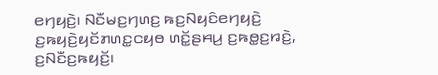ꤕꤚꤟꤢꤧ꤬꤯ ꤡꤢꤪꤗꤢ꤬ꤚꤛꤢ꤬ ꤒꤢ꤬ꤡꤟꤢꤨꤕꤚꤟꤢꤧ꤬ ꤢ꤬ꤒꤟꤢꤧ꤬ꤟꤢꤩꤊꤛꤢ꤭ꤍꤟꤥ ꤛꤢꤩ꤭ꤔꤌꤣ꤬ ꤢ꤬ꤒꤥ꤭ꤢ꤬ꤙꤢꤧ꤬, ꤢ꤬ꤡꤢꤪꤢ꤬ꤒꤟꤢꤩ꤬꤯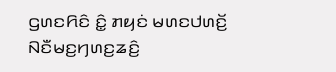ꤞꤛꤢꤖꤢꤨ ꤢꤨ꤭ ꤊꤟꤢꤦ ꤗꤛꤢꤓꤛꤢꤩ꤬ ꤡꤢꤪꤗꤢ꤬ꤚꤛꤢ꤬ꤘꤢꤨ꤬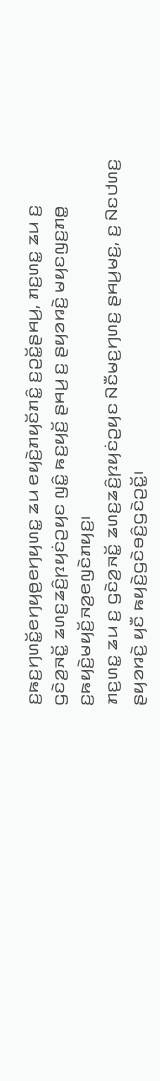ꤢ꤬ꤒꤢ꤬ꤚꤛꤢꤩ꤭ꤕꤚꤟꤥ꤬ꤕꤚꤟꤛꤢ꤭ ꤘꤣ ꤕꤟꤢꤧ꤬ꤊꤟꤢꤩꤊꤢꤨ꤭ ꤢ꤬ꤑꤢꤩ꤭ꤔꤌꤣ꤬, ꤊꤢ꤬ꤛꤢ꤭ ꤘꤣ ꤢ꤬ ꤞꤢꤧꤤ꤬ꤏꤢꤩ꤭ ꤘꤛꤢ꤬ꤘꤢꤨ꤬ꤐꤟꤢꤦꤑꤟꤢ ꤜꤢꤨ꤭ ꤒꤢ꤬ꤟꤢꤩ꤬ ꤔꤌꤣ꤬ ꤢ꤬ ꤔꤟꤤꤙꤢꤧ꤬ ꤗꤟꤢꤜꤢ꤬ꤊꤥ꤭ ꤢ꤬ꤒꤟꤢꤧ꤬ꤗꤟꤢꤩ꤬ꤏꤤ꤬ꤕꤜꤢꤧꤊꤟꤢ꤬꤯
ꤊꤢ꤬ꤛꤢ꤭ ꤘꤣ ꤢ꤬ ꤞꤢꤧꤤ꤬ꤏꤢꤩ꤭ ꤘꤛꤢ꤬ꤘꤢꤨ꤬ꤐꤟꤢꤦꤑꤟꤢ ꤡꤢꤪꤗꤢ꤬ꤚꤛꤢ꤬ ꤔꤌꤣ꤬ꤗꤢ꤬, ꤢ꤬ ꤡꤢꤓꤛꤢ꤬ ꤔꤟꤤꤙꤢꤧ꤬ ꤟꤢꤪ ꤒꤟꤢꤧ꤬ꤞꤢꤧꤋꤢꤨ꤬ꤞꤢꤧꤑꤢꤩ꤭꤯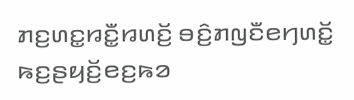ꤊꤢ꤬ꤛꤢ꤭ꤙꤢꤪ꤭ꤙꤛꤢꤩ꤬ ꤋꤢꤨ꤬ꤊꤜꤢꤪꤕꤚꤛꤢꤩ꤭ ꤒꤢ꤬ꤔꤟꤢꤩ꤬ꤕꤢ꤬ꤒꤤ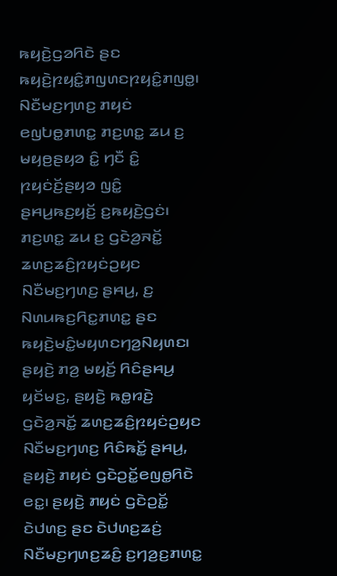ꤒꤟꤢꤧ꤬ꤞꤤꤖꤢꤧ ꤔꤢ ꤒꤟꤢꤧ꤬ꤐꤟꤢꤨ꤭ꤊꤜꤛꤢꤐꤟꤢꤨ꤭ꤊꤜꤥ꤭꤯
ꤡꤢꤪꤗꤢ꤬ꤚꤛꤢ꤬ ꤊꤟꤢꤦ ꤕꤜꤝꤥ꤭ꤊꤛꤢ꤭ ꤊꤢ꤬ꤛꤢ꤭ ꤘꤣ ꤢ꤬ ꤗꤟꤥ꤬ꤔꤟꤤ ꤢꤨ꤭ ꤚꤢꤪ ꤢꤨ꤭ ꤐꤟꤢꤦꤢꤩ꤬ꤔꤟꤤ ꤜꤢꤨ꤭ ꤔꤌꤣ꤬ꤒꤢ꤬ꤟꤢꤩ꤬ ꤢ꤬ꤒꤟꤢꤧ꤬ꤞꤢꤦ꤯ ꤊꤢ꤬ꤛꤢ꤭ ꤘꤣ ꤢ꤬ ꤞꤢꤧꤤ꤬ꤏꤢꤩ꤭ ꤘꤛꤢ꤬ꤘꤢꤨ꤬ꤐꤟꤢꤦꤑꤟꤢ ꤡꤢꤪꤗꤢ꤬ꤚꤛꤢ꤬ ꤔꤌꤣ꤬, ꤢ꤬ ꤡꤛꤣꤒꤢ꤬ꤖꤢ꤭ꤊꤛꤢ꤭ ꤔꤢ ꤒꤟꤢꤧ꤬ꤗꤢꤨ꤭ꤗꤟꤛꤢꤚꤤ꤬ꤡꤟꤛꤢ꤯
ꤔꤟꤢꤧ꤬ ꤊꤤ꤬ ꤗꤟꤢꤩ꤬ ꤖꤢꤨꤔꤌꤣ꤬ ꤟꤢꤩꤗꤢ꤬, ꤔꤟꤢꤧ꤬ ꤒꤥ꤭ꤙꤢꤧ꤬ ꤞꤢꤧꤤ꤬ꤏꤢꤩ꤭ ꤘꤛꤢ꤬ꤘꤢꤨ꤬ꤐꤟꤢꤦꤑꤟꤢ ꤡꤢꤪꤗꤢ꤬ꤚꤛꤢ꤬ ꤖꤢꤨꤒꤢꤩ꤭ ꤔꤌꤣ꤬, ꤔꤟꤢꤧ꤬ ꤊꤟꤢꤦ ꤞꤢꤧꤑꤢꤩ꤭ꤕꤜꤥ꤭ꤖꤢꤧ ꤕꤢ꤭꤯ ꤔꤟꤢꤧ꤬ ꤊꤟꤢꤦ ꤞꤢꤧꤑꤢꤩ꤭ ꤢꤧꤓꤛꤢ꤬ ꤔꤢ ꤢꤧꤓꤛꤢ꤬ꤘꤢꤦ꤬ ꤡꤢꤪꤗꤢ꤬ꤚꤛꤢ꤬ꤘꤢꤨ꤬ ꤢ꤬ꤚꤤ꤬ꤢ꤬ꤊꤛꤢ꤭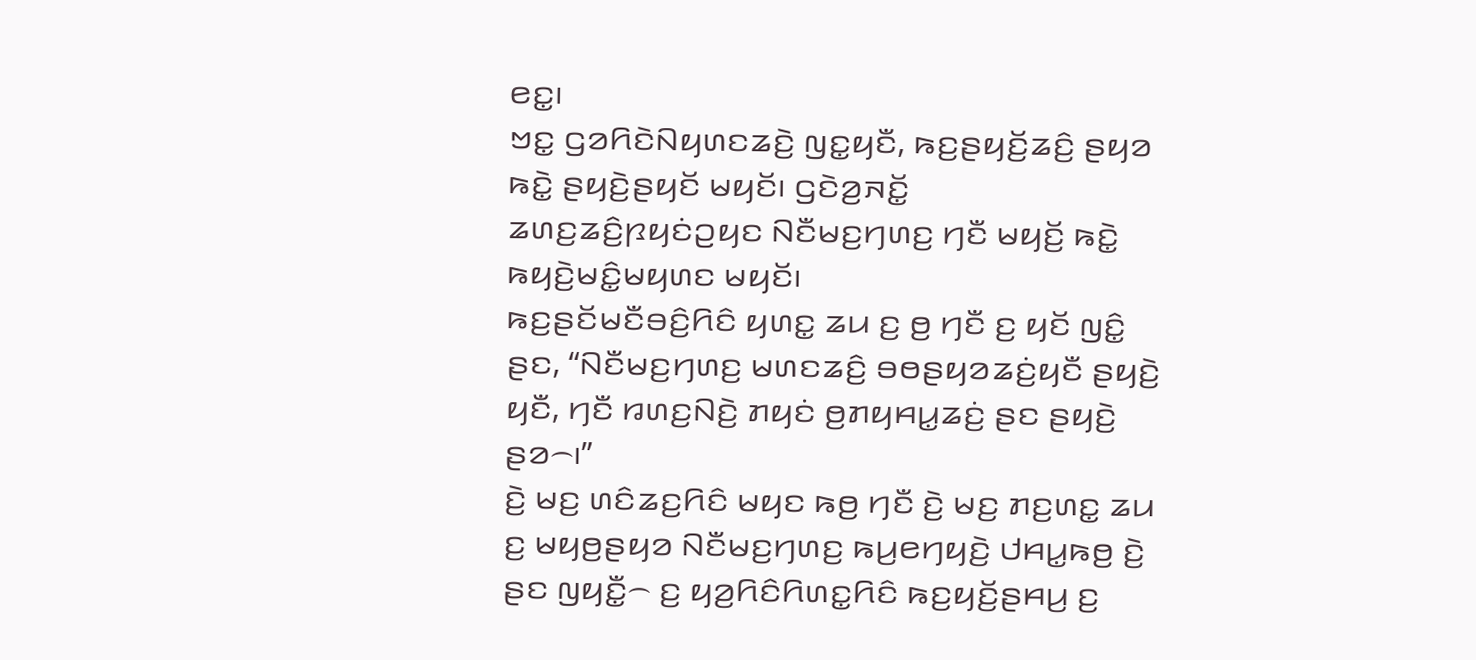ꤕꤢ꤭꤯
ꤠꤢ꤭ ꤞꤤꤖꤢꤧꤡꤟꤛꤢꤘꤢꤧ꤬ ꤜꤢ꤭ꤟꤢꤪ, ꤒꤢ꤬ꤔꤟꤢꤩ꤬ꤘꤢꤨ꤬ ꤔꤟꤤ ꤒꤢꤧ꤭ ꤔꤟꤢꤧ꤬ꤔꤟꤢꤩ ꤗꤟꤢꤩ꤯ ꤞꤢꤧꤤ꤬ꤏꤢꤩ꤭ ꤘꤛꤢ꤬ꤘꤢꤨ꤬ꤐꤟꤢꤦꤑꤟꤢ ꤡꤢꤪꤗꤢ꤬ꤚꤛꤢ꤬ ꤚꤢꤪ ꤗꤟꤢꤩ꤬ ꤒꤢꤧ꤭ ꤒꤟꤢꤧ꤬ꤗꤢꤨ꤭ꤗꤟꤛꤢ ꤗꤟꤢꤩ꤯
ꤒꤢ꤬ꤔꤢꤩꤗꤢꤪꤋꤢꤨ꤬ꤖꤢꤨ ꤟꤛꤢ꤭ ꤘꤣ ꤢ꤬ ꤥ꤬ ꤚꤢꤪ ꤢ꤬ ꤟꤢꤩ ꤜꤢꤨ꤭ ꤔꤢ, “ꤡꤢꤪꤗꤢ꤬ꤚꤛꤢ꤬ ꤗꤛꤢꤘꤢꤨ꤬ ꤋꤥꤔꤟꤤꤘꤢꤦ꤬ꤟꤢꤪ ꤔꤟꤢꤧ꤬ ꤟꤢꤪ, ꤚꤢꤪ ꤙꤛꤢ꤬ꤡꤢꤧ꤬ ꤊꤟꤢꤦ ꤥ꤬ꤊꤟꤌꤣ꤭ꤘꤢꤦ꤬ ꤔꤢ ꤔꤟꤢꤧ꤬ ꤔꤤ꤮꤯”
ꤢꤧ꤬ ꤗꤢ꤬ ꤛꤢꤨꤘꤢ꤬ꤖꤢꤨ ꤗꤟꤢ ꤒꤥ꤬ ꤚꤢꤪ ꤢꤧ꤬ ꤗꤢ꤬ ꤊꤢ꤬ꤛꤢ꤭ ꤘꤣ ꤢ꤬ ꤗꤟꤥ꤬ꤔꤟꤤ ꤡꤢꤪꤗꤢ꤬ꤚꤛꤢ꤬ ꤒꤣ꤬ꤕꤚꤟꤢꤧ꤬ ꤓꤌꤣ꤭ꤒꤥ꤬ ꤢꤧ꤬ ꤔꤢ ꤜꤟꤢꤪ꤭꤮ ꤢ꤬ ꤟꤤ꤬ꤖꤢꤨꤖꤛꤢ꤭ꤖꤢꤨ ꤒꤢ꤬ꤟꤢꤩ꤬ꤔꤌꤣ꤬ ꤢ꤬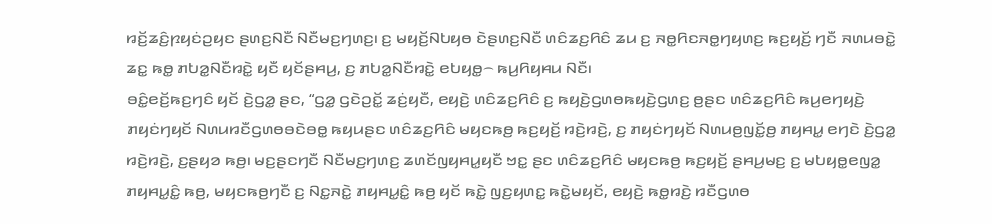ꤙꤢꤩ꤬ꤘꤢꤨ꤬ꤐꤟꤢꤦꤑꤟꤢ ꤔꤛꤢ꤬ꤡꤢꤪ ꤡꤢꤪꤗꤢ꤬ꤚꤛꤢ꤬꤯ ꤢ꤬ ꤗꤟꤢꤩ꤬ꤡꤝꤟꤥ ꤢꤧꤔꤛꤢ꤬ꤡꤢꤪ ꤛꤢꤨꤘꤢ꤬ꤖꤢꤨ ꤘꤣ ꤢ꤬ ꤏꤥ꤭ꤖꤢꤏꤥ꤭ꤚꤟꤛꤢ꤬ ꤒꤢ꤬ꤟꤢꤩ꤬ ꤚꤢꤪ ꤏꤛꤣꤋꤢꤧ꤭ ꤘꤢ꤭ ꤒꤥ꤭ ꤊꤝꤤ꤭ꤡꤢꤪꤙꤢꤧ꤭ ꤟꤢꤪ ꤟꤢꤩꤔꤌꤣ꤬, ꤢ꤬ ꤊꤝꤤ꤭ꤡꤢꤪꤙꤢꤧ꤭ ꤕꤝꤟꤥ꤭꤮ ꤒꤣ꤬ꤖꤟꤌꤣ ꤡꤢꤪ꤯
ꤋꤢꤨ꤭ꤕꤢꤩ꤬ꤒꤢ꤬ꤚꤢꤨ ꤟꤢꤩ ꤢꤧ꤬ꤞꤤ꤭ ꤔꤢ, “ꤞꤤ꤭ ꤞꤢꤧꤑꤢꤩ꤭ ꤘꤢꤦ꤬ꤟꤢꤪ, ꤕꤟꤢꤧ꤬ ꤛꤢꤨꤘꤢ꤬ꤖꤢꤨ ꤢ꤬ ꤒꤟꤢꤧ꤬ꤞꤛꤥꤒꤟꤢꤧ꤬ꤞꤛꤢ꤬ ꤥ꤬ꤔꤢ ꤛꤢꤨꤘꤢ꤬ꤖꤢꤨ ꤒꤣ꤬ꤕꤚꤟꤢꤧ꤬ ꤊꤟꤢꤦꤚꤟꤢꤩ ꤡꤛꤣꤙꤢꤪꤞꤛꤥꤋꤢꤧꤋꤥ꤭ ꤒꤟꤣꤔꤢ ꤛꤢꤨꤘꤢ꤬ꤖꤢꤨ ꤗꤟꤢꤒꤥ꤬ ꤒꤢ꤬ꤟꤢꤩ꤬ ꤙꤢꤧ꤬ꤙꤢꤧ꤬, ꤢ꤬ ꤊꤟꤢꤦꤚꤟꤢꤩ ꤡꤛꤣꤥ꤬ꤜꤢꤩ꤭ꤥ꤬ ꤊꤟꤌꤣ꤭ ꤕꤚꤢꤧ ꤢꤧ꤬ꤞꤤ꤭ ꤙꤢꤧ꤬ꤙꤢꤧ꤬, ꤢ꤬ꤔꤟꤤ ꤒꤥ꤬꤯ ꤗꤢ꤬ꤔꤢꤚꤢꤪ ꤡꤢꤪꤗꤢ꤬ꤚꤛꤢ꤬ ꤘꤛꤢꤩꤜꤟꤌꤣ꤭ꤟꤢꤪ ꤠꤢ꤭ ꤔꤢ ꤛꤢꤨꤘꤢ꤬ꤖꤢꤨ ꤗꤟꤢꤒꤥ꤬ ꤒꤢ꤬ꤟꤢꤩ꤬ ꤔꤌꤣ꤬ꤗꤢ꤬ ꤢ꤬ ꤗꤝꤟꤥ꤭ꤕꤜꤤ꤭ ꤊꤟꤌꤣ꤭ꤢꤨ꤭ ꤒꤥ꤬, ꤗꤟꤢꤒꤥ꤬ꤚꤢꤪ ꤢ꤬ ꤡꤢ꤭ꤏꤢꤧ꤭ ꤊꤟꤌꤣ꤭ꤢꤨ꤭ ꤒꤥ꤬ ꤟꤢꤩ ꤒꤢꤧ꤭ ꤜꤢ꤬ꤟꤛꤢ꤭ ꤒꤢꤧ꤭ꤗꤟꤢꤩ, ꤕꤟꤢꤧ꤬ ꤒꤥ꤭ꤙꤢꤧ꤬ ꤙꤢꤪꤞꤛꤥ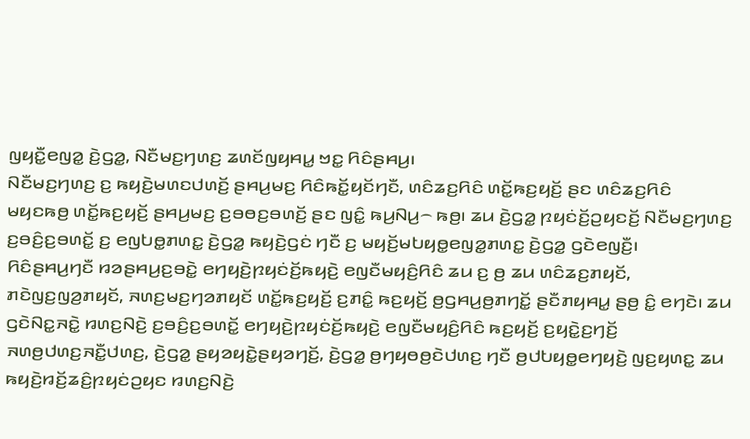ꤜꤟꤢꤪ꤭ꤕꤜꤤ꤭ ꤢꤧ꤬ꤞꤤ꤭, ꤡꤢꤪꤗꤢ꤬ꤚꤛꤢ꤬ ꤘꤛꤢꤩꤜꤟꤌꤣ꤭ ꤠꤢ꤭ ꤖꤢꤨꤔꤌꤣ꤬꤯
ꤡꤢꤪꤗꤢ꤬ꤚꤛꤢ꤬ ꤢ꤬ ꤒꤟꤢꤧ꤬ꤗꤛꤢꤓꤛꤢꤩ꤬ ꤔꤌꤣ꤬ꤗꤢ꤬ ꤖꤢꤨꤒꤢꤩ꤭ꤟꤢꤩꤚꤢꤪ, ꤛꤢꤨꤘꤢ꤬ꤖꤢꤨ ꤛꤢꤩ꤭ꤒꤢ꤬ꤟꤢꤩ꤬ ꤔꤢ ꤛꤢꤨꤘꤢ꤬ꤖꤢꤨ ꤗꤟꤢꤒꤥ꤬ ꤛꤢꤩ꤭ꤒꤢ꤬ꤟꤢꤩ꤬ ꤔꤌꤣ꤬ꤗꤢ꤬ ꤢ꤬ꤋꤥꤢ꤬ꤋꤛꤢꤩ꤬ ꤔꤢ ꤜꤢꤨ꤭ ꤒꤣ꤬ꤡꤣ꤬꤮ ꤒꤥ꤬꤯ ꤘꤣ ꤢꤧ꤬ꤞꤤ꤭ ꤐꤟꤢꤦꤢꤩ꤬ꤑꤟꤢꤢꤩ꤬ ꤡꤢꤪꤗꤢ꤬ꤚꤛꤢ꤬ ꤢ꤬ꤋꤢꤨ꤬ꤢ꤬ꤋꤛꤢꤩ꤭ ꤢ꤬ ꤕꤜꤝꤥ꤭ꤊꤛꤢ꤭ ꤢꤧ꤬ꤞꤤ꤭ ꤒꤟꤢꤧ꤬ꤞꤢꤦ ꤚꤢꤪ ꤢ꤬ ꤗꤟꤢꤩ꤬ꤗꤝꤟꤥ꤭ꤕꤜꤤ꤭ꤊꤛꤢ꤭ ꤢꤧ꤬ꤞꤤ꤭ ꤞꤢꤧꤕꤜꤢꤪ꤬꤯
ꤖꤢꤨꤔꤌꤣ꤬ꤚꤢꤪ ꤙꤤꤔꤌꤣ꤬ꤢ꤬ꤋꤢꤧ꤭ ꤕꤚꤟꤢꤧ꤬ꤐꤟꤢꤦꤢꤩ꤬ꤒꤟꤢꤧ꤬ ꤕꤜꤢꤪꤗꤟꤢꤨ꤬ꤖꤢꤨ ꤘꤣ ꤢ꤬ ꤥ꤬ ꤘꤣ ꤛꤢꤨꤘꤢ꤬ꤊꤟꤢꤩ, ꤊꤢꤧꤜꤢ꤬ꤜꤤ꤬ꤊꤟꤢꤩ, ꤏꤛꤢ꤬ꤗꤢ꤬ꤚꤤꤊꤟꤢꤩ ꤛꤢꤩ꤭ꤒꤢ꤬ꤟꤢꤩ꤬ ꤢ꤬ꤊꤢꤨ꤭ ꤒꤢ꤬ꤟꤢꤩ꤬ ꤥ꤬ꤞꤌꤣ꤬ꤥ꤬ꤊꤚꤢꤩ꤭ ꤔꤢꤪꤊꤟꤌꤣ꤭ ꤔꤥ꤬ ꤢꤨ꤭ ꤕꤚꤢꤧ꤯ ꤘꤣ ꤞꤢꤧꤡꤢ꤭ꤏꤢꤧ꤭ ꤙꤛꤢ꤬ꤡꤢꤧ꤬ ꤢ꤬ꤋꤢꤨ꤬ꤢ꤬ꤋꤛꤢꤩ꤭ ꤕꤚꤟꤢꤧ꤬ꤐꤟꤢꤦꤢꤩ꤬ꤒꤟꤢꤧ꤬ ꤕꤜꤢꤪꤗꤟꤢꤨ꤬ꤖꤢꤨ ꤒꤢ꤬ꤟꤢꤩ꤬ ꤢ꤬ꤟꤢꤧ꤭ꤢ꤬ꤚꤢꤩ꤬ ꤏꤛꤥ꤬ꤓꤛꤢ꤬ꤏꤢꤪ꤭ꤓꤛꤢ꤬, ꤢꤧ꤬ꤞꤤ꤭ ꤔꤟꤤꤟꤢꤧ꤭ꤔꤟꤤꤚꤢꤩ꤬, ꤢꤧ꤬ꤞꤤ꤭ ꤥ꤬ꤚꤟꤥꤥ꤬ꤢꤧꤓꤛꤢ꤬ ꤚꤢꤪ ꤥ꤬ꤓꤝꤟꤥ꤭ꤕꤚꤟꤢꤧ꤬ ꤜꤢ꤬ꤟꤛꤢ꤭ ꤘꤣ ꤒꤟꤢꤧ꤬ꤙꤢꤩ꤬ꤘꤢꤨ꤬ꤐꤟꤢꤦꤑꤟꤢ ꤙꤛꤢ꤬ꤡꤢꤧ꤬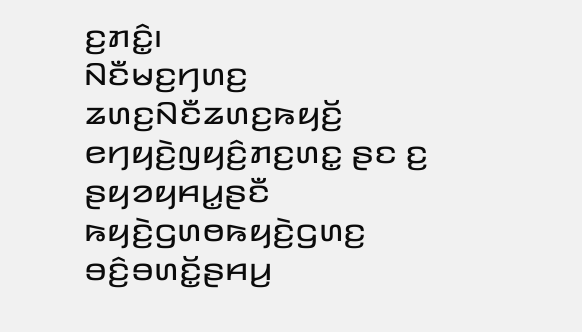ꤢ꤬ꤊꤢꤨ꤭꤯
ꤡꤢꤪꤗꤢ꤬ꤚꤛꤢ꤬ ꤘꤛꤢ꤬ꤡꤢꤪꤘꤛꤢ꤬ꤒꤟꤢꤩ꤬ ꤕꤚꤟꤢꤧ꤬ꤜꤟꤢꤨ꤬ꤊꤢ꤬ꤛꤢ꤭ ꤔꤢ ꤢ꤬ ꤔꤟꤤꤟꤌꤣ꤭ꤔꤢꤪ ꤒꤟꤢꤧ꤬ꤞꤛꤥꤒꤟꤢꤧ꤬ꤞꤛꤢ꤬ ꤋꤢꤨ꤬ꤋꤛꤢꤩ꤭ꤔꤌꤣ꤬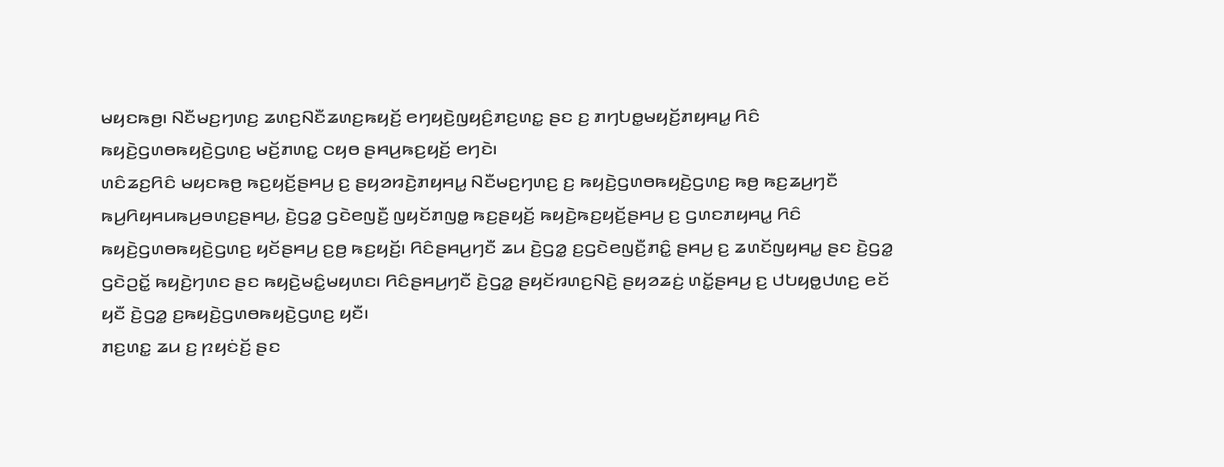ꤗꤟꤢꤒꤥ꤬꤯ ꤡꤢꤪꤗꤢ꤬ꤚꤛꤢ꤬ ꤘꤛꤢ꤬ꤡꤢꤪꤘꤛꤢ꤬ꤒꤟꤢꤩ꤬ ꤕꤚꤟꤢꤧ꤬ꤜꤟꤢꤨ꤬ꤊꤢ꤬ꤛꤢ꤭ ꤔꤢ ꤢ꤬ ꤊꤚꤝꤥ꤭ꤗꤟꤢꤩ꤬ꤊꤟꤌꤣ꤭ ꤖꤢꤨ ꤒꤟꤢꤧ꤬ꤞꤛꤥꤒꤟꤢꤧ꤬ꤞꤛꤢ꤬ ꤗꤢꤩ꤬ꤊꤛꤢ꤭ ꤍꤟꤥ ꤔꤌꤣ꤬ꤒꤢ꤬ꤟꤢꤩ꤬ ꤕꤚꤢꤧ꤯
ꤛꤢꤨꤘꤢ꤬ꤖꤢꤨ ꤗꤟꤢꤒꤥ꤬ ꤒꤢ꤬ꤟꤢꤩ꤬ꤔꤌꤣ꤬ ꤢ꤬ ꤔꤟꤤꤙꤢꤧ꤬ꤊꤟꤌꤣ꤭ ꤡꤢꤪꤗꤢ꤬ꤚꤛꤢ꤬ ꤢ꤬ ꤒꤟꤢꤧ꤬ꤞꤛꤥꤒꤟꤢꤧ꤬ꤞꤛꤢ꤬ ꤒꤥ꤬ ꤒꤢ꤬ꤘꤣ꤬ꤚꤢꤪ ꤒꤣ꤬ꤖꤟꤌꤣꤒꤣ꤬ꤋꤛꤢ꤬ꤔꤌꤣ꤬, ꤢꤧ꤬ꤞꤤ꤭ ꤞꤢꤧꤕꤜꤢꤪ꤬ ꤜꤟꤢꤩꤊꤜꤥ꤭ ꤒꤢ꤬ꤔꤟꤢꤩ꤬ ꤒꤟꤢꤧ꤬ꤒꤢ꤬ꤟꤢꤩ꤬ꤔꤌꤣ꤬ ꤢ꤬ ꤞꤛꤢꤊꤟꤌꤣ꤭ ꤖꤢꤨ ꤒꤟꤢꤧ꤬ꤞꤛꤥꤒꤟꤢꤧ꤬ꤞꤛꤢ꤬ ꤟꤢꤩꤔꤌꤣ꤬ ꤢ꤬ꤥ꤬ ꤒꤢ꤬ꤟꤢꤩ꤬꤯ ꤖꤢꤨꤔꤌꤣ꤬ꤚꤢꤪ ꤘꤣ ꤢꤧ꤬ꤞꤤ꤭ ꤢ꤬ꤞꤢꤧꤕꤜꤢꤪ꤬ꤊꤢꤨ꤭ ꤔꤌꤣ꤬ ꤢ꤬ ꤘꤛꤢꤩꤜꤟꤌꤣ꤭ ꤔꤢ ꤢꤧ꤬ꤞꤤ꤭ ꤞꤢꤧꤑꤢꤩ꤭ ꤒꤟꤢꤧ꤬ꤚꤛꤢ ꤔꤢ ꤒꤟꤢꤧ꤬ꤗꤢꤨ꤭ꤗꤟꤛꤢ꤯ ꤖꤢꤨꤔꤌꤣ꤬ꤚꤢꤪ ꤢꤧ꤬ꤞꤤ꤭ ꤔꤟꤢꤩꤙꤛꤢ꤬ꤡꤢꤧ꤬ ꤔꤟꤤꤘꤢꤦ꤬ ꤛꤢꤩ꤭ꤔꤌꤣ꤬ ꤢ꤬ ꤓꤝꤟꤥ꤭ꤓꤛꤢ꤬ ꤕꤢꤩ ꤟꤢꤪ ꤢꤧ꤬ꤞꤤ꤭ ꤢ꤬ꤒꤟꤢꤧ꤬ꤞꤛꤥꤒꤟꤢꤧ꤬ꤞꤛꤢ꤬ ꤟꤢꤪ꤯
ꤊꤢ꤬ꤛꤢ꤭ ꤘꤣ ꤢ꤬ ꤐꤟꤢꤦꤢꤩ꤬ ꤔꤢ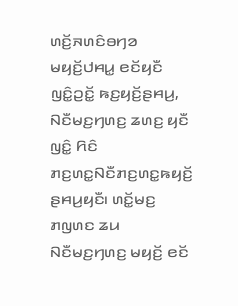ꤛꤢꤩ꤬ꤏꤛꤢꤨꤋꤚꤤ ꤗꤟꤢꤩ꤬ꤓꤌꤣ꤭ ꤕꤢꤩꤟꤢꤪ ꤜꤢꤨ꤭ꤑꤢꤩ꤭ ꤒꤢ꤬ꤟꤢꤩ꤬ꤔꤌꤣ꤬, ꤡꤢꤪꤗꤢ꤬ꤚꤛꤢ꤬ ꤘꤛꤢ꤬ ꤟꤢꤪ ꤜꤢꤨ꤭ ꤖꤢꤨ ꤊꤢ꤬ꤛꤢ꤭ꤡꤢꤪꤊꤢ꤬ꤛꤢ꤭ꤒꤟꤢꤩ꤬ ꤔꤌꤣ꤬ꤟꤢꤪ꤯ ꤛꤢꤩ꤭ꤗꤢ꤬ ꤊꤜꤛꤢ ꤘꤣ ꤡꤢꤪꤗꤢ꤬ꤚꤛꤢ꤬ ꤗꤟꤢꤩ꤬ ꤕꤢꤩ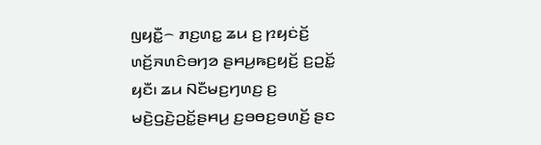ꤜꤟꤢꤪ꤭꤮ ꤊꤢ꤬ꤛꤢ꤭ ꤘꤣ ꤢ꤬ ꤐꤟꤢꤦꤢꤩ꤬ ꤛꤢꤩ꤬ꤏꤛꤢꤨꤋꤚꤤ ꤔꤌꤣ꤬ꤒꤢ꤬ꤟꤢꤩ꤬ ꤢ꤬ꤑꤢꤩ꤭ ꤟꤢꤪ꤯ ꤘꤣ ꤡꤢꤪꤗꤢ꤬ꤚꤛꤢ꤬ ꤢ꤬ ꤗꤢꤧ꤬ꤞꤢꤧ꤬ꤑꤢꤩ꤭ꤔꤌꤣ꤬ ꤢ꤬ꤋꤥꤢ꤬ꤋꤛꤢꤩ꤬ ꤔꤢ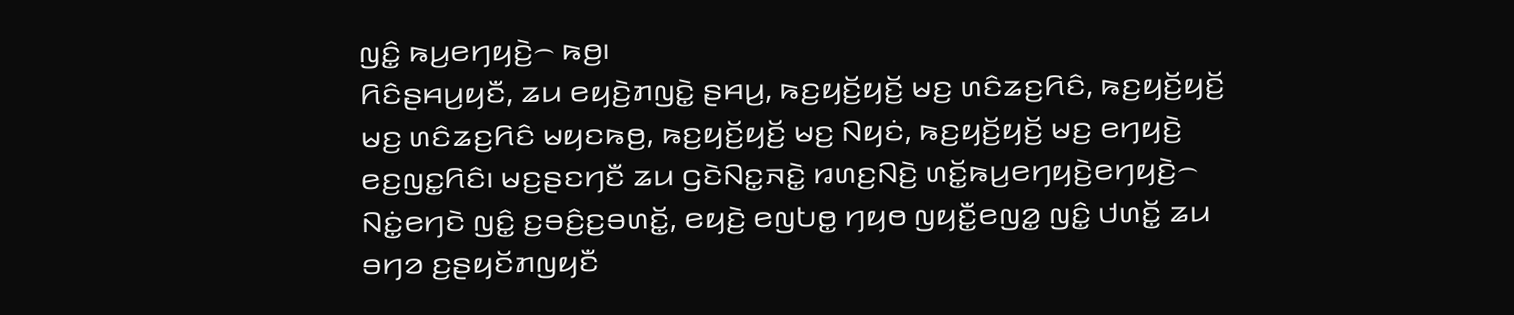ꤜꤢꤨ꤭ ꤒꤣ꤬ꤕꤚꤟꤢꤧ꤬꤮ ꤒꤥ꤬꤯
ꤖꤢꤨꤔꤌꤣ꤬ꤟꤢꤪ, ꤘꤣ ꤕꤟꤢꤧ꤬ꤊꤜꤢꤧ꤭ ꤔꤌꤣ꤬, ꤒꤢ꤬ꤟꤢꤩ꤬ꤟꤢꤩ꤬ ꤗꤢ꤬ ꤛꤢꤨꤘꤢ꤬ꤖꤢꤨ, ꤒꤢ꤬ꤟꤢꤩ꤬ꤟꤢꤩ꤬ ꤗꤢ꤬ ꤛꤢꤨꤘꤢ꤬ꤖꤢꤨ ꤗꤟꤢꤒꤥ꤬, ꤒꤢ꤬ꤟꤢꤩ꤬ꤟꤢꤩ꤬ ꤗꤢ꤬ ꤡꤟꤢꤦ, ꤒꤢ꤬ꤟꤢꤩ꤬ꤟꤢꤩ꤬ ꤗꤢ꤬ ꤕꤚꤟꤢꤧ꤬ ꤕꤢ꤬ꤜꤢ꤭ꤖꤢꤨ꤯ ꤗꤢ꤬ꤔꤢꤚꤢꤪ ꤘꤣ ꤞꤢꤧꤡꤢ꤭ꤏꤢꤧ꤭ ꤙꤛꤢ꤬ꤡꤢꤧ꤬ ꤛꤢꤩ꤭ꤒꤣ꤬ꤕꤚꤟꤢꤧ꤬ꤕꤚꤟꤢꤧ꤬꤮ ꤡꤢꤦ꤭ꤕꤚꤢꤧ ꤜꤢꤨ꤭ ꤢ꤬ꤋꤢꤨ꤬ꤢ꤬ꤋꤛꤢꤩ꤭, ꤕꤟꤢꤧ꤬ ꤕꤜꤝꤥ꤭ ꤚꤟꤥ ꤜꤟꤢꤪ꤭ꤕꤜꤤ꤭ ꤜꤢꤨ꤭ ꤓꤛꤢꤩ꤭ ꤘꤣ ꤋꤚꤤ ꤢ꤬ꤔꤟꤢꤩꤊꤜꤟꤢꤪ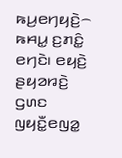ꤒꤣ꤬ꤕꤚꤟꤢꤧ꤬꤮ ꤒꤌꤣ꤭ ꤢ꤬ꤊꤢꤨ꤭ ꤕꤚꤢꤧ꤯ ꤕꤟꤢꤧ꤬ ꤔꤟꤤꤙꤢꤧ꤬ ꤞꤛꤢ ꤜꤟꤢꤪ꤭ꤕꤜꤤ꤭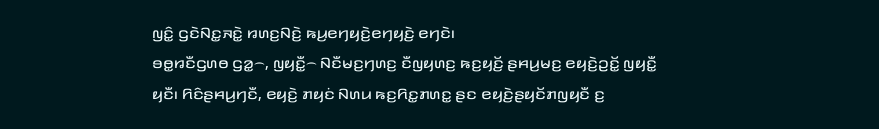ꤜꤢꤨ꤭ ꤞꤢꤧꤡꤢ꤭ꤏꤢꤧ꤭ ꤙꤛꤢ꤬ꤡꤢꤧ꤬ ꤒꤣ꤬ꤕꤚꤟꤢꤧ꤬ꤕꤚꤟꤢꤧ꤬ ꤕꤚꤢꤧ꤯
ꤋꤥ꤭ꤙꤢꤪꤞꤛꤥ ꤞꤤ꤭꤮, ꤜꤟꤢꤪ꤭꤮ ꤡꤢꤪꤗꤢ꤬ꤚꤛꤢ꤬ ꤢꤪꤜꤟꤛꤢ꤬ ꤒꤢ꤬ꤟꤢꤩ꤬ ꤔꤌꤣ꤬ꤗꤢ꤬ ꤕꤟꤢꤧ꤬ꤑꤢꤩ꤭ ꤜꤟꤢꤪ꤭ ꤟꤢꤪ꤯ ꤖꤢꤨꤔꤌꤣ꤬ꤚꤢꤪ, ꤕꤟꤢꤧ꤬ ꤊꤟꤢꤦ ꤡꤛꤣ ꤒꤢ꤬ꤖꤢ꤭ꤊꤛꤢ꤭ ꤔꤢ ꤕꤟꤢꤧ꤬ꤔꤟꤢꤩꤊꤜꤟꤢꤪ ꤢ꤬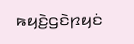ꤒꤟꤢꤧ꤬ꤞꤢꤧꤐꤟꤢꤦ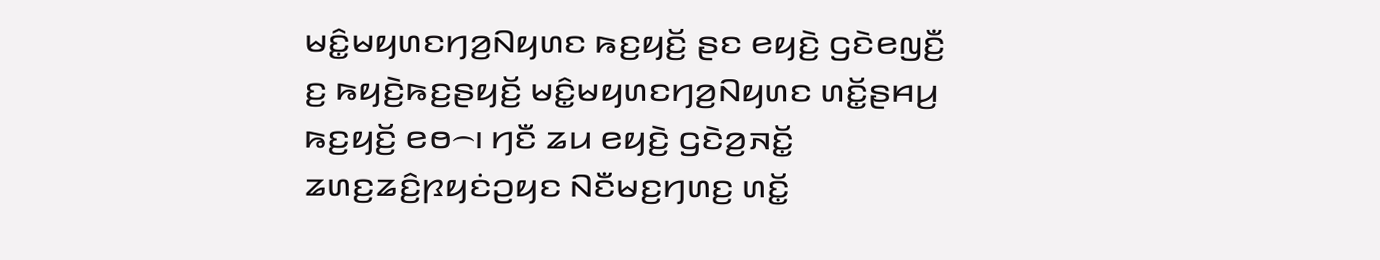ꤗꤢꤨ꤭ꤗꤟꤛꤢꤚꤤ꤬ꤡꤟꤛꤢ ꤒꤢ꤬ꤟꤢꤩ꤬ ꤔꤢ ꤕꤟꤢꤧ꤬ ꤞꤢꤧꤕꤜꤢꤪ꤬ ꤢ꤬ ꤒꤟꤢꤧ꤬ꤒꤢ꤬ꤔꤟꤢꤩ꤬ ꤗꤢꤨ꤭ꤗꤟꤛꤢꤚꤤ꤬ꤡꤟꤛꤢ ꤛꤢꤩ꤭ꤔꤌꤣ꤬ ꤒꤢ꤬ꤟꤢꤩ꤬ ꤕꤥ꤮꤯ ꤚꤢꤪ ꤘꤣ ꤕꤟꤢꤧ꤬ ꤞꤢꤧꤤ꤬ꤏꤢꤩ꤭ ꤘꤛꤢ꤬ꤘꤢꤨ꤬ꤐꤟꤢꤦꤑꤟꤢ ꤡꤢꤪꤗꤢ꤬ꤚꤛꤢ꤬ ꤛꤢꤩ꤭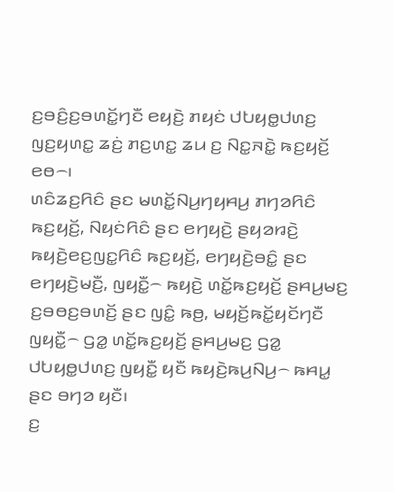ꤢ꤬ꤋꤢꤨ꤬ꤢ꤬ꤋꤛꤢꤩ꤭ꤚꤢꤪ ꤕꤟꤢꤧ꤬ ꤊꤟꤢꤦ ꤓꤝꤟꤥ꤭ꤓꤛꤢ꤬ ꤜꤢ꤬ꤟꤛꤢ꤭ ꤘꤢꤦ꤬ ꤊꤢ꤬ꤛꤢ꤭ ꤘꤣ ꤢ꤬ ꤡꤢ꤭ꤏꤢꤧ꤭ ꤒꤢ꤬ꤟꤢꤩ꤬ ꤕꤥ꤮꤯
ꤛꤢꤨꤘꤢ꤬ꤖꤢꤨ ꤔꤢ ꤗꤛꤢꤩ꤭ꤡꤣ꤬ꤚꤟꤌꤣ꤬ ꤊꤚꤤꤖꤢꤨ ꤒꤢ꤬ꤟꤢꤩ꤬, ꤡꤟꤢꤦꤖꤢꤨ ꤔꤢ ꤕꤚꤟꤢꤧ꤬ ꤔꤟꤤꤙꤢꤧ꤬ ꤒꤟꤢꤧ꤬ꤕꤢ꤬ꤜꤢ꤭ꤖꤢꤨ ꤒꤢ꤬ꤟꤢꤩ꤬, ꤕꤚꤟꤢꤧ꤬ꤋꤢꤨ꤭ ꤔꤢ ꤕꤚꤟꤢꤧ꤬ꤗꤢꤪ꤬, ꤜꤟꤢꤪ꤭꤮ ꤒꤟꤢꤧ꤬ ꤛꤢꤩ꤭ꤒꤢ꤬ꤟꤢꤩ꤬ ꤔꤌꤣ꤬ꤗꤢ꤬ ꤢ꤬ꤋꤥꤢ꤬ꤋꤛꤢꤩ꤬ ꤔꤢ ꤜꤢꤨ꤭ ꤒꤥ꤬, ꤗꤟꤢꤩ꤬ꤒꤢꤩ꤭ꤟꤢꤩꤚꤢꤪ ꤜꤟꤢꤪ꤭꤮ ꤞꤤ꤭ ꤛꤢꤩ꤭ꤒꤢ꤬ꤟꤢꤩ꤬ ꤔꤌꤣ꤬ꤗꤢ꤬ ꤞꤤ꤭ ꤓꤝꤟꤥ꤭ꤓꤛꤢ꤬ ꤜꤟꤢꤪ꤭ ꤟꤢꤪ ꤒꤟꤢꤧ꤬ꤒꤣ꤬ꤡꤣ꤬꤮ ꤒꤌꤣ꤭ ꤔꤢ ꤋꤚꤤ ꤟꤢꤪ꤯
ꤢ꤬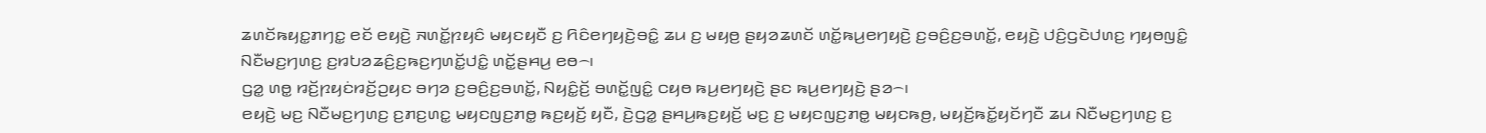ꤘꤛꤢꤩꤒꤟꤢ꤭ꤊꤚꤢ꤭ ꤕꤢꤩ ꤕꤟꤢꤧ꤬ ꤏꤛꤢꤩ꤭ꤐꤟꤢꤨ ꤗꤟꤢꤟꤢꤪ ꤢ꤬ ꤖꤢꤨꤕꤚꤟꤢꤧ꤬ꤋꤢꤨ꤭ ꤘꤣ ꤢ꤬ ꤗꤟꤥ꤬ ꤔꤟꤤꤘꤛꤢꤩ ꤛꤢꤩ꤭ꤒꤣ꤬ꤕꤚꤟꤢꤧ꤬ ꤢ꤬ꤋꤢꤨ꤬ꤢ꤬ꤋꤛꤢꤩ꤭, ꤕꤟꤢꤧ꤬ ꤓꤢꤨ꤬ꤞꤢꤧꤓꤛꤢ꤬ ꤚꤟꤥꤜꤢꤨ꤭ ꤡꤢꤪꤗꤢ꤬ꤚꤛꤢ꤬ ꤢ꤬ꤙꤝꤤꤘꤢꤨ꤬ꤢ꤬ꤒꤢ꤬ꤚꤛꤢꤩ꤭ꤓꤢꤨ꤭ ꤛꤢꤩ꤭ꤔꤌꤣ꤬ ꤕꤥ꤮꤯
ꤞꤤ꤭ ꤛꤥ꤭ ꤙꤢꤩ꤬ꤐꤟꤢꤦꤙꤢꤩ꤬ꤑꤟꤢ ꤋꤚꤤ ꤢ꤬ꤋꤢꤨ꤬ꤢ꤬ꤋꤛꤢꤩ꤭, ꤡꤟꤢꤨ꤭ꤢꤩ꤬ ꤋꤛꤢꤩ꤭ꤜꤢꤨ꤭ ꤍꤟꤥ ꤒꤣ꤬ꤕꤚꤟꤢꤧ꤬ ꤔꤢ ꤒꤣ꤬ꤕꤚꤟꤢꤧ꤬ ꤔꤤ꤮꤯
ꤕꤟꤢꤧ꤬ ꤗꤢ꤬ ꤡꤢꤪꤗꤢ꤬ꤚꤛꤢ꤬ ꤢ꤬ꤊꤢ꤬ꤛꤢ꤭ ꤗꤟꤢꤜꤢ꤬ꤊꤥ꤭ ꤒꤢ꤬ꤟꤢꤩ꤬ ꤟꤢꤪ, ꤢꤧ꤬ꤞꤤ꤭ ꤔꤌꤣ꤬ꤒꤢ꤬ꤟꤢꤩ꤬ ꤗꤢ꤬ ꤢ꤬ ꤗꤟꤢꤜꤢ꤬ꤊꤥ꤭ ꤗꤟꤢꤒꤥ꤬, ꤗꤟꤢꤩ꤬ꤒꤢꤩ꤭ꤟꤢꤩꤚꤢꤪ ꤘꤣ ꤡꤢꤪꤗꤢ꤬ꤚꤛꤢ꤬ ꤢ꤬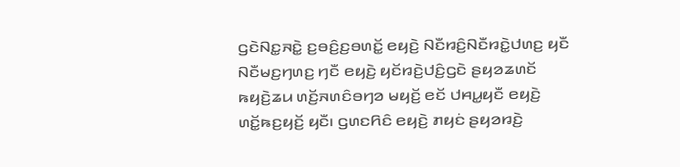ꤞꤢꤧꤡꤢ꤭ꤏꤢꤧ꤭ ꤢ꤬ꤋꤢꤨ꤬ꤢ꤬ꤋꤛꤢꤩ꤭ ꤕꤟꤢꤧ꤬ ꤡꤢꤪꤙꤢꤨ꤬ꤡꤢꤪꤙꤢꤧ꤭ꤓꤛꤢ꤬ ꤟꤢꤪ ꤡꤢꤪꤗꤢ꤬ꤚꤛꤢ꤬ ꤚꤢꤪ ꤕꤟꤢꤧ꤬ ꤟꤢꤩꤙꤢꤧ꤬ꤓꤢꤨ꤬ꤞꤢꤧ ꤔꤟꤤꤘꤛꤢꤩ ꤒꤟꤢꤧ꤬ꤘꤣ ꤛꤢꤩ꤬ꤏꤛꤢꤨꤋꤚꤤ ꤗꤟꤢꤩ꤬ ꤕꤢꤩ ꤓꤌꤣ꤭ꤟꤢꤪ ꤕꤟꤢꤧ꤬ ꤛꤢꤩ꤭ꤒꤢ꤬ꤟꤢꤩ꤬ ꤟꤢꤪ꤯ ꤞꤛꤢꤖꤢꤨ ꤕꤟꤢꤧ꤬ ꤊꤟꤢꤦ ꤔꤟꤤꤙꤢꤧ꤬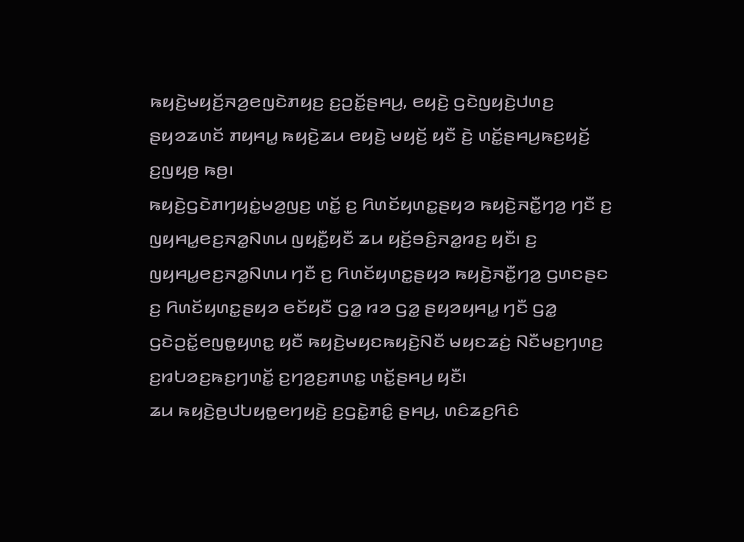ꤒꤟꤢꤧ꤬ꤗꤟꤢꤩ꤬ꤏꤤ꤬ꤕꤜꤢꤧꤊꤟꤢ꤬ ꤢ꤬ꤑꤢꤩ꤭ꤔꤌꤣ꤬, ꤕꤟꤢꤧ꤬ ꤞꤢꤧꤜꤟꤢꤧ꤬ꤓꤛꤢ꤬ ꤔꤟꤤꤘꤛꤢꤩ ꤊꤟꤌꤣ꤭ ꤒꤟꤢꤧ꤬ꤘꤣ ꤕꤟꤢꤧ꤬ ꤗꤟꤢꤩ꤬ ꤟꤢꤪ ꤢꤧ꤬ ꤛꤢꤩ꤭ꤔꤌꤣ꤬ꤒꤢ꤬ꤟꤢꤩ꤬ ꤢ꤬ꤜꤟꤥ꤬ ꤒꤥ꤬꤯
ꤒꤟꤢꤧ꤬ꤞꤢꤧꤊꤚꤟꤢꤦ꤭ꤗꤤ꤬ꤜꤢ꤬ ꤛꤢꤩ꤭ ꤢ꤬ ꤖꤛꤢꤩꤟꤛꤢ꤭ꤔꤟꤤ ꤒꤟꤢꤧ꤬ꤏꤢꤪ꤭ꤚꤤ꤬ ꤚꤢꤪ ꤢ꤬ ꤜꤟꤌꤣ꤭ꤕꤢ꤬ꤏꤤ꤭ꤡꤛꤣ ꤜꤟꤢꤪ꤭ꤟꤢꤪ ꤘꤣ ꤟꤢꤩ꤬ꤋꤢꤨ꤬ꤏꤤ꤭ꤙꤢ꤬ ꤟꤢꤪ꤯ ꤢ꤬ ꤜꤟꤌꤣ꤭ꤕꤢ꤬ꤏꤤ꤭ꤡꤛꤣ ꤚꤢꤪ ꤢ꤬ ꤖꤛꤢꤩꤟꤛꤢ꤭ꤔꤟꤤ ꤒꤟꤢꤧ꤬ꤏꤢꤪ꤭ꤚꤤ꤬ ꤞꤛꤢꤔꤢ ꤢ꤬ ꤖꤛꤢꤩꤟꤛꤢ꤭ꤔꤟꤤ ꤕꤢꤩꤟꤢꤪ ꤞꤤ꤭ ꤙꤤ ꤞꤤ꤭ ꤔꤟꤤꤟꤌꤣ꤭ ꤚꤢꤪ ꤞꤤ꤭ ꤞꤢꤧꤑꤢꤩ꤭ꤕꤜꤥ꤭ꤟꤛꤢ꤭ ꤟꤢꤪ ꤒꤟꤢꤧ꤬ꤗꤟꤢꤒꤟꤢꤧ꤬ꤡꤢꤪ ꤗꤟꤢꤘꤢꤦ꤬ ꤡꤢꤪꤗꤢ꤬ꤚꤛꤢ꤬ ꤢ꤬ꤙꤝꤤꤢ꤬ꤒꤢ꤬ꤚꤛꤢꤩ꤭ ꤢ꤬ꤚꤤ꤬ꤢ꤬ꤊꤛꤢ꤭ ꤛꤢꤩ꤭ꤔꤌꤣ꤬ ꤟꤢꤪ꤯
ꤘꤣ ꤒꤟꤢꤧ꤬ꤥ꤬ꤓꤝꤟꤥ꤭ꤕꤚꤟꤢꤧ꤬ ꤢ꤬ꤞꤢꤧ꤭ꤊꤢꤨ꤭ ꤔꤌꤣ꤬, ꤛꤢꤨꤘꤢ꤬ꤖꤢꤨ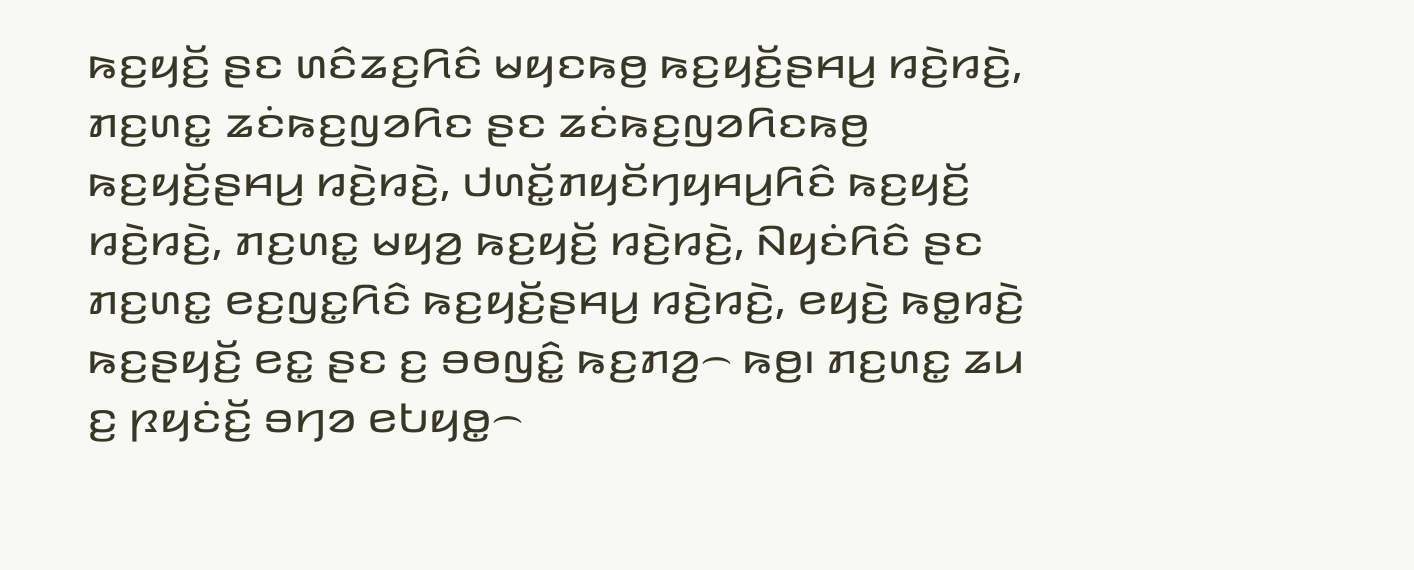ꤒꤢ꤬ꤟꤢꤩ꤬ ꤔꤢ ꤛꤢꤨꤘꤢ꤬ꤖꤢꤨ ꤗꤟꤢꤒꤥ꤬ ꤒꤢ꤬ꤟꤢꤩ꤬ꤔꤌꤣ꤬ ꤙꤢꤧ꤬ꤙꤢꤧ꤬, ꤊꤢ꤬ꤛꤢ꤭ ꤘꤢꤦꤒꤢ꤬ꤜꤤꤖꤢ ꤔꤢ ꤘꤢꤦꤒꤢ꤬ꤜꤤꤖꤢꤒꤥ꤬ ꤒꤢ꤬ꤟꤢꤩ꤬ꤔꤌꤣ꤬ ꤙꤢꤧ꤬ꤙꤢꤧ꤬, ꤓꤛꤢꤩ꤭ꤊꤟꤢꤩꤚꤟꤌꤣ꤬ꤖꤢꤨ ꤒꤢ꤬ꤟꤢꤩ꤬ ꤙꤢꤧ꤬ꤙꤢꤧ꤬, ꤊꤢ꤬ꤛꤢ꤭ ꤗꤟꤤ꤬ ꤒꤢ꤬ꤟꤢꤩ꤬ ꤙꤢꤧ꤬ꤙꤢꤧ꤬, ꤡꤟꤢꤦꤖꤢꤨ ꤔꤢ ꤊꤢ꤬ꤛꤢ꤭ ꤕꤢ꤬ꤜꤢ꤭ꤖꤢꤨ ꤒꤢ꤬ꤟꤢꤩ꤬ꤔꤌꤣ꤬ ꤙꤢꤧ꤬ꤙꤢꤧ꤬, ꤕꤟꤢꤧ꤬ ꤒꤥ꤭ꤙꤢꤧ꤬ ꤒꤢ꤬ꤔꤟꤢꤩ꤬ ꤕꤢ꤭ ꤔꤢ ꤢ꤬ ꤋꤥꤜꤢꤨ꤭ ꤒꤢ꤬ꤊꤤ꤬꤮ ꤒꤥ꤬꤯ ꤊꤢ꤬ꤛꤢ꤭ ꤘꤣ ꤢ꤬ ꤐꤟꤢꤦꤢꤩ꤬ ꤋꤚꤤ ꤕꤝꤟꤥ꤭꤮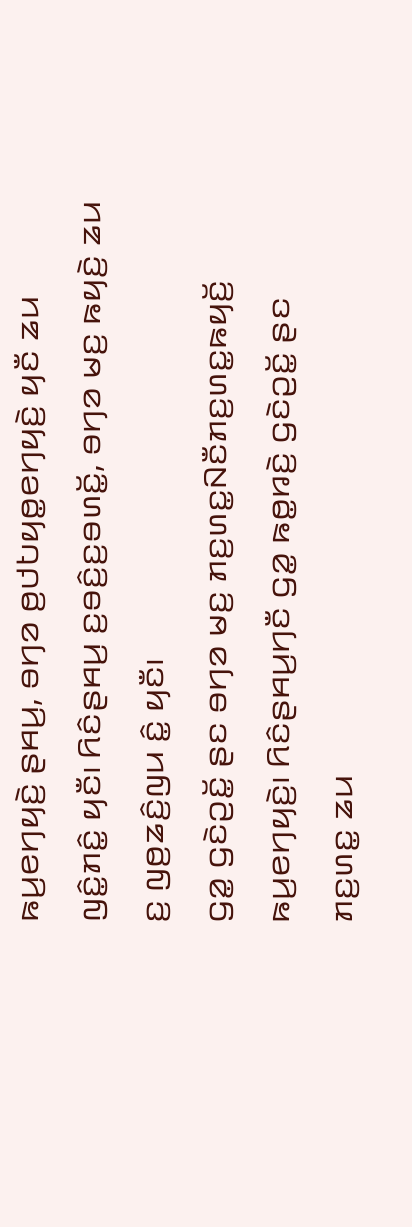ꤒꤣ꤬ꤕꤚꤟꤢꤧ꤬ ꤔꤌꤣ꤬, ꤋꤚꤤ ꤥ꤬ꤓꤝꤟꤥ꤭ꤕꤚꤟꤢꤧ꤬ ꤟꤢꤪ ꤘꤣ ꤜꤢꤨ꤭ꤊꤢꤨ꤭ ꤟꤢꤪ꤯ ꤖꤢꤨꤔꤌꤣ꤬ ꤢ꤬ꤋꤢꤨ꤬ꤢ꤬ꤋꤛꤢꤩ꤭, ꤋꤚꤤ ꤗꤢ꤬ ꤒꤟꤢꤧ꤬ ꤘꤣ ꤢ꤬ ꤜꤥ꤬ꤘꤢꤨ꤬ꤜꤣ ꤢꤨ꤭ ꤟꤢꤪ꤯
ꤞꤤ꤭ ꤞꤢꤧꤑꤢꤩ꤭ ꤔꤢ ꤋꤚꤤ ꤗꤢ꤬ ꤊꤢ꤬ꤛꤢ꤭ꤡꤢꤪꤊꤢ꤬ꤛꤢ꤭ꤒꤟꤢꤩ꤬ ꤒꤣ꤬ꤕꤚꤟꤢꤧ꤬꤯ ꤖꤢꤨꤔꤌꤣ꤬ꤚꤢꤪ ꤞꤤ꤭ ꤒꤥ꤭ꤙꤢꤧ꤬ ꤞꤢꤧꤑꤢꤩ꤭ ꤔꤢ ꤊꤢ꤬ꤛꤢ꤭ ꤘꤣ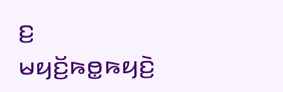ꤢ꤬ ꤗꤟꤢꤩ꤬ꤒꤥ꤭ꤒꤟꤢꤧ꤬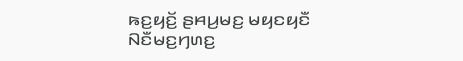ꤒꤢ꤬ꤟꤢꤩ꤬ ꤔꤌꤣ꤬ꤗꤢ꤬ ꤗꤟꤢꤟꤢꤪ ꤡꤢꤪꤗꤢ꤬ꤚꤛꤢ꤬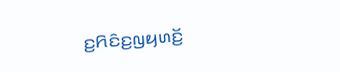ꤢ꤬ꤖꤢꤨꤢ꤬ꤜꤟꤛꤢꤩ꤬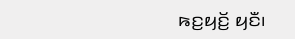ꤒꤢ꤬ꤟꤢꤩ꤬ ꤟꤢꤪ꤯